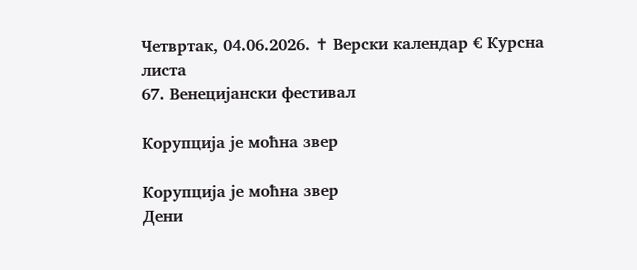Четвртак, 04.06.2026. ✝ Верски календар € Курсна листа
67. Венецијански фестивал

Корупција је моћна звер

Корупција је моћна звер
Дени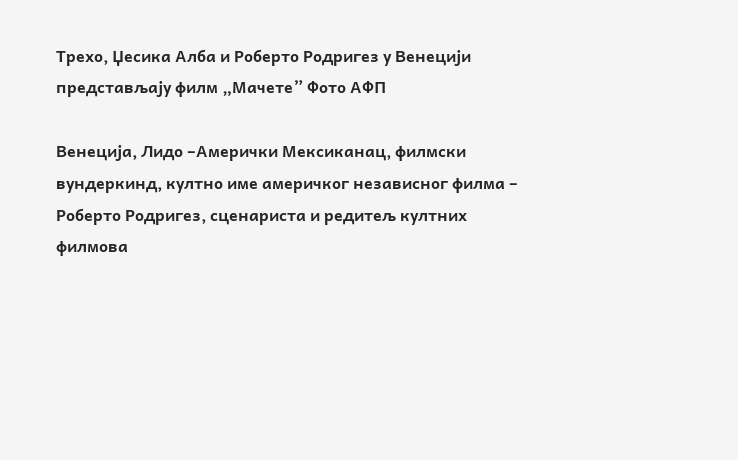Трехо, Џесика Алба и Роберто Родригез у Венецији представљају филм „Мачете” Фото АФП

Венеција, Лидо –Амерички Мексиканац, филмски вундеркинд, култно име америчког независног филма – Роберто Родригез, сценариста и редитељ култних филмова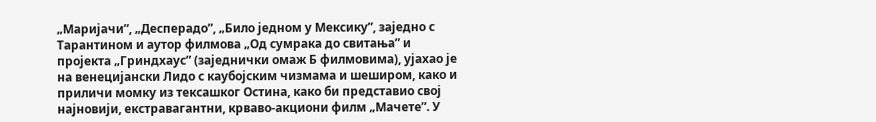„Маријачи”, „Десперадо”, „Било једном у Мексику”, заједно с Тарантином и аутор филмова „Од сумрака до свитања” и пројекта „Гриндхаус” (заједнички омаж Б филмовима), ујахао је на венецијански Лидо с каубојским чизмама и шеширом, како и приличи момку из тексашког Остина, како би представио свој најновији, екстравагантни, крваво-акциони филм „Мачете”. У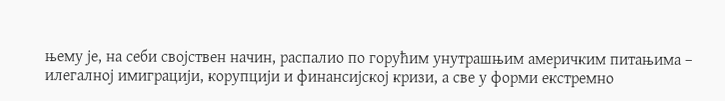њему је, на себи својствен начин, распалио по горућим унутрашњим америчким питањима – илегалној имиграцији, корупцији и финансијској кризи, а све у форми екстремно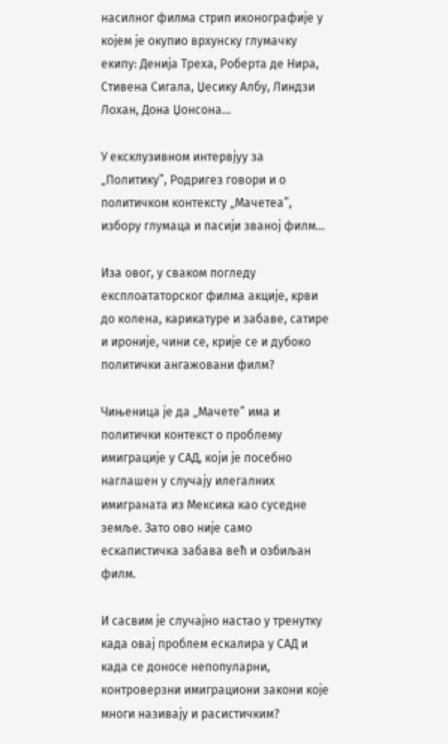насилног филма стрип иконографије у којем је окупио врхунску глумачку екипу: Денија Треха, Роберта де Нира, Стивена Сигала, Џесику Албу, Линдзи Лохан, Дона Џонсона...

У ексклузивном интервјуу за „Политику”, Родригез говори и о политичком контексту „Мачетеа”, избору глумаца и пасији званој филм...

Иза овог, у сваком погледу експлоататорског филма акције, крви до колена, карикатуре и забаве, сатире и ироније, чини се, крије се и дубоко политички ангажовани филм?

Чињеница је да „Мачете” има и политички контекст о проблему имиграције у САД, који је посебно наглашен у случају илегалних имиграната из Мексика као суседне земље. Зато ово није само ескапистичка забава већ и озбиљан филм.

И сасвим је случајно настао у тренутку када овај проблем ескалира у САД и када се доносе непопуларни, контроверзни имиграциони закони које многи називају и расистичким?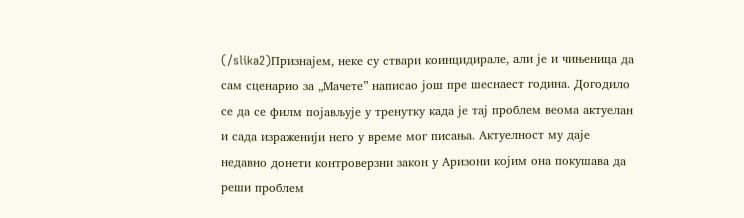(/slika2)Признајем, неке су ствари коинцидирале, али је и чињеница да сам сценарио за „Мачете” написао још пре шеснаест година. Догодило се да се филм појављује у тренутку када је тај проблем веома актуелан и сада израженији него у време мог писања. Актуелност му даје недавно донети контроверзни закон у Аризони којим она покушава да реши проблем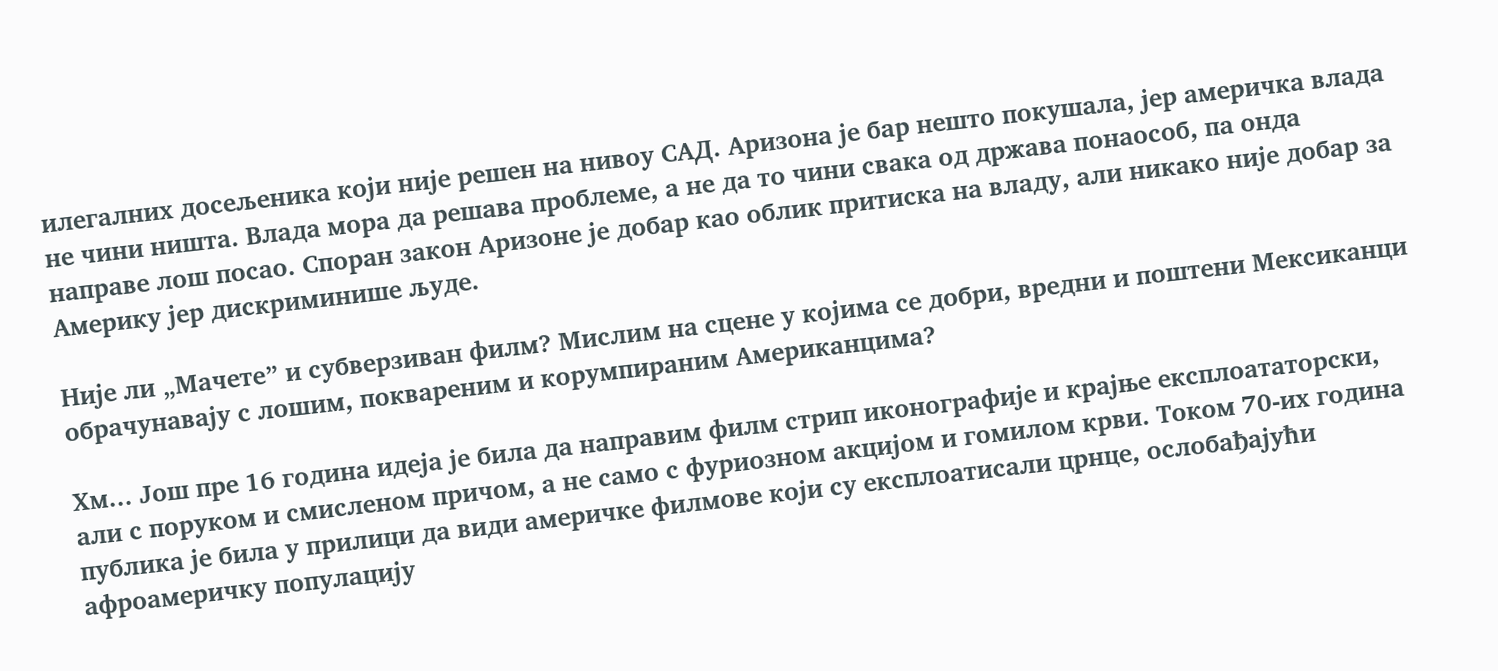илегалних досељеника који није решен на нивоу САД. Аризона је бар нешто покушала, јер америчка влада не чини ништа. Влада мора да решава проблеме, а не да то чини свака од држава понаособ, па онда направе лош посао. Споран закон Аризоне је добар као облик притиска на владу, али никако није добар за Америку јер дискриминише људе.

Није ли „Мачете” и субверзиван филм? Мислим на сцене у којима се добри, вредни и поштени Мексиканци обрачунавају с лошим, поквареним и корумпираним Американцима?

Хм... Још пре 16 година идеја је била да направим филм стрип иконографије и крајње експлоататорски, али с поруком и смисленом причом, а не само с фуриозном акцијом и гомилом крви. Током 70-их година публика је била у прилици да види америчке филмове који су експлоатисали црнце, ослобађајући афроамеричку популацију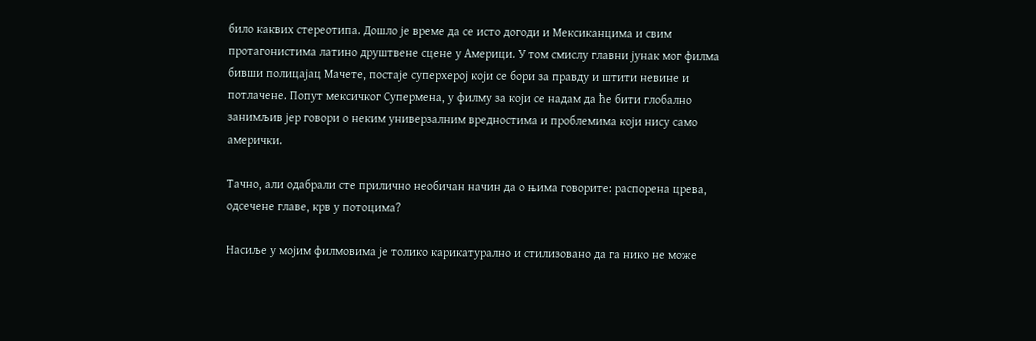било каквих стереотипа. Дошло је време да се исто догоди и Мексиканцима и свим протагонистима латино друштвене сцене у Америци. У том смислу главни јунак мог филма бивши полицајац Мачете, постаје суперхерој који се бори за правду и штити невине и потлачене. Попут мексичког Супермена, у филму за који се надам да ће бити глобално занимљив јер говори о неким универзалним вредностима и проблемима који нису само амерички.

Тачно, али одабрали сте прилично необичан начин да о њима говорите: распорена црева, одсечене главе, крв у потоцима?

Насиље у мојим филмовима је толико карикатурално и стилизовано да га нико не може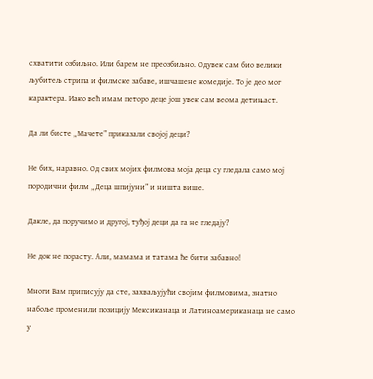схватити озбиљно. Или барем не преозбиљно. Одувек сам био велики љубитељ стрипа и филмске забаве, ишчашене комедије. То је део мог карактера. Иако већ имам петоро деце још увек сам веома детињаст.

Да ли бисте „Мачете” приказали својој деци?

Не бих, наравно. Од свих мојих филмова моја деца су гледала само мој породични филм „Деца шпијуни” и ништа више.

Дакле, да поручимо и другој, туђој деци да га не гледају?

Не док не порасту. Али, мамама и татама ће бити забавно!

Многи Вам приписују да сте, захваљујући својим филмовима, знатно набоље променили позицију Мексиканаца и Латиноамериканаца не само у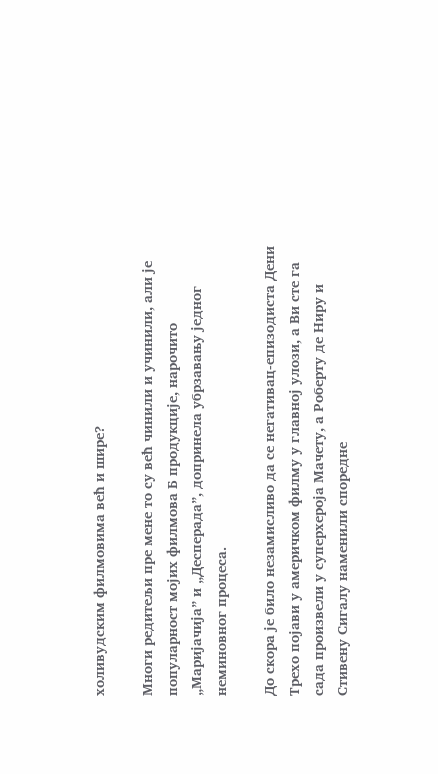холивудским филмовима већ и шире?

Многи редитељи пре мене то су већ чинили и учинили, али је популарност мојих филмова Б продукције, нарочито „Маријачија” и „Десперада”, допринела убрзавању једног неминовног процеса.

До скора је било незамисливо да се негативац-епизодиста Дени Трехо појави у америчком филму у главној улози, а Ви сте га сада произвели у суперхероја Мачету, а Роберту де Ниру и Стивену Сигалу наменили споредне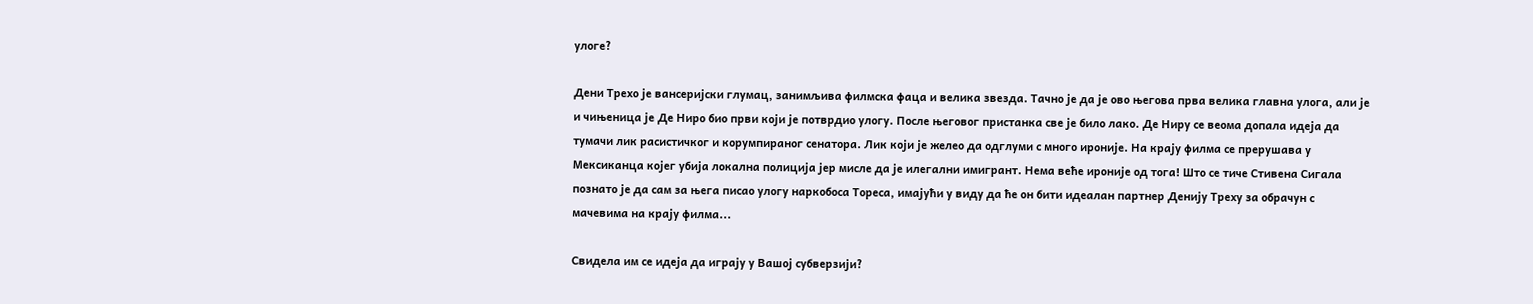улоге?

Дени Трехо је вансеријски глумац, занимљива филмска фаца и велика звезда. Тачно је да је ово његова прва велика главна улога, али је и чињеница је Де Ниро био први који је потврдио улогу. После његовог пристанка све је било лако. Де Ниру се веома допала идеја да тумачи лик расистичког и корумпираног сенатора. Лик који је желео да одглуми с много ироније. На крају филма се прерушава у Мексиканца којег убија локална полиција јер мисле да је илегални имигрант. Нема веће ироније од тога! Што се тиче Стивена Сигала познато је да сам за њега писао улогу наркобоса Тореса, имајући у виду да ће он бити идеалан партнер Денију Треху за обрачун с мачевима на крају филма...

Свидела им се идеја да играју у Вашој субверзији?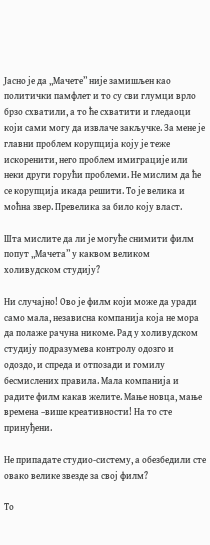Јасно је да „Мачете” није замишљен као политички памфлет и то су сви глумци врло брзо схватили, а то ће схватити и гледаоци који сами могу да извлаче закључке. За мене је главни проблем корупција коју је теже искоренити, него проблем имиграције или неки други горући проблеми. Не мислим да ће се корупција икада решити. То је велика и моћна звер. Превелика за било коју власт.

Шта мислите да ли је могуће снимити филм попут „Мачета” у каквом великом холивудском студију?

Ни случајно! Ово је филм који може да уради само мала, независна компанија која не мора да полаже рачуна никоме. Рад у холивудском студију подразумева контролу одозго и одоздо, и спреда и отпозади и гомилу бесмислених правила. Мала компанија и радите филм какав желите. Мање новца, мање времена –више креативности! На то сте принуђени.

Не припадате студио-систему, а обезбедили сте овако велике звезде за свој филм?

То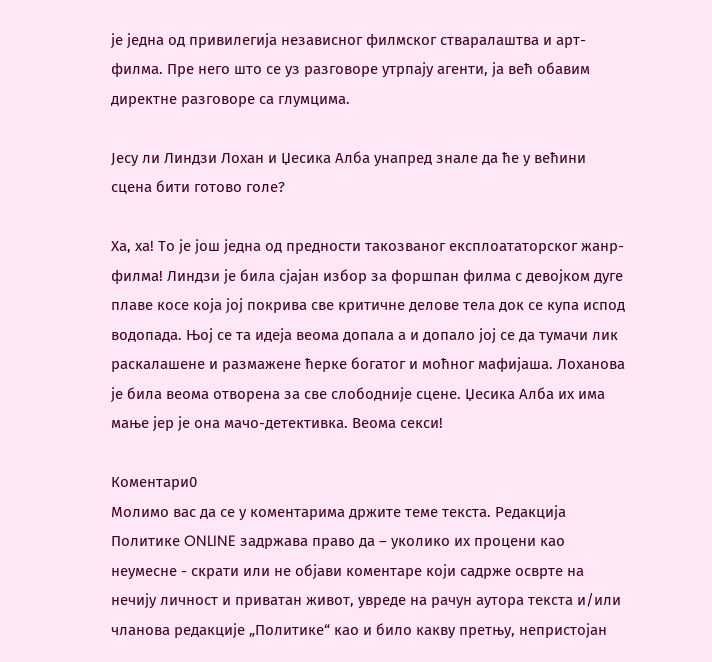је једна од привилегија независног филмског стваралаштва и арт-филма. Пре него што се уз разговоре утрпају агенти, ја већ обавим директне разговоре са глумцима.

Јесу ли Линдзи Лохан и Џесика Алба унапред знале да ће у већини сцена бити готово голе?

Ха, ха! То је још једна од предности такозваног експлоататорског жанр-филма! Линдзи је била сјајан избор за форшпан филма с девојком дуге плаве косе која јој покрива све критичне делове тела док се купа испод водопада. Њој се та идеја веома допала а и допало јој се да тумачи лик раскалашене и размажене ћерке богатог и моћног мафијаша. Лоханова је била веома отворена за све слободније сцене. Џесика Алба их има мање јер је она мачо-детективка. Веома секси!

Коментари0
Молимо вас да се у коментарима држите теме текста. Редакција Политике ONLINE задржава право да – уколико их процени као неумесне - скрати или не објави коментаре који садрже осврте на нечију личност и приватан живот, увреде на рачун аутора текста и/или чланова редакције „Политике“ као и било какву претњу, непристојан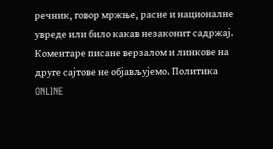речник, говор мржње, расне и националне увреде или било какав незаконит садржај. Коментаре писане верзалом и линкове на друге сајтове не објављујемо. Политика ONLINE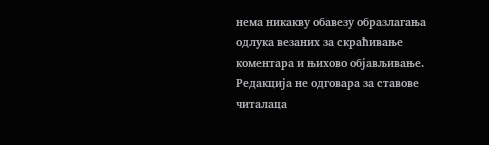нема никакву обавезу образлагања одлука везаних за скраћивање коментара и њихово објављивање. Редакција не одговара за ставове читалаца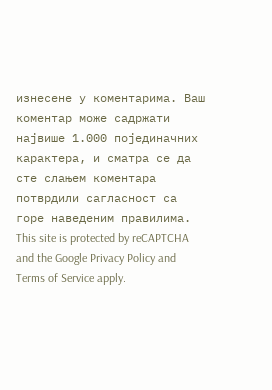изнесене у коментарима. Ваш коментар може садржати највише 1.000 појединачних карактера, и сматра се да сте слањем коментара потврдили сагласност са горе наведеним правилима.
This site is protected by reCAPTCHA and the Google Privacy Policy and Terms of Service apply.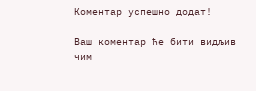Комeнтар успeшно додат!

Ваш комeнтар ћe бити видљив чим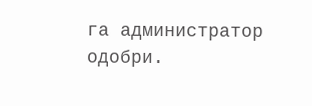га администратор одобри.